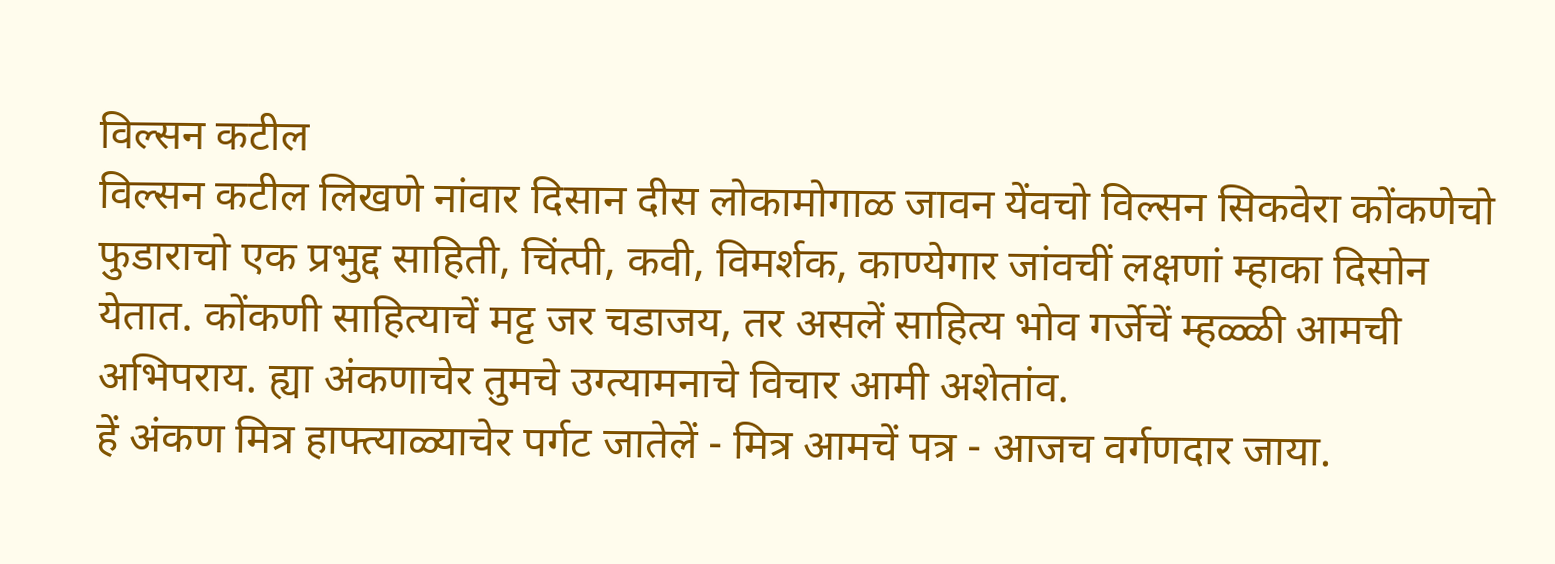विल्सन कटील
विल्सन कटील लिखणे नांवार दिसान दीस लोकामोगाळ जावन येंवचो विल्सन सिकवेरा कोंकणेचो फुडाराचो एक प्रभुद्द साहिती, चिंत्पी, कवी, विमर्शक, काण्येगार जांवचीं लक्षणां म्हाका दिसोन येतात. कोंकणी साहित्याचें मट्ट जर चडाजय, तर असलें साहित्य भोव गर्जेचें म्हळ्ळी आमची अभिपराय. ह्या अंकणाचेर तुमचे उग्त्यामनाचे विचार आमी अशेतांव.
हें अंकण मित्र हाफ्त्याळ्याचेर पर्गट जातेलें - मित्र आमचें पत्र - आजच वर्गणदार जाया.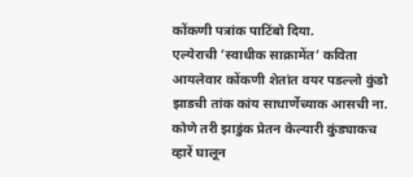कोंकणी पत्रांक पाटिंबो दिया.
एल्येराची ’स्वाधीक साक्रामेंत’ कविता
आयलेवार कोंकणी शेतांत वयर पडल्लो कुंडो झाडची तांक कांय साधार्णेच्याक आसची ना. कोणे तरी झाडुंक प्रेतन केल्यारी कुंड्याकच व्हारें घालून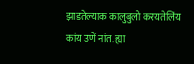झाडतेल्याक कालुबुलो करयतेलिंय कांय उणें नांत. ह्या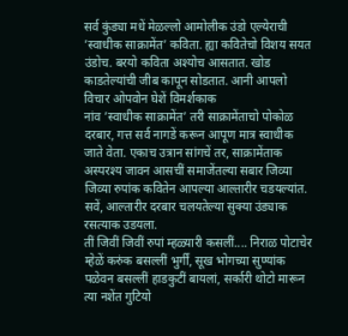सर्व कुंड्या मधें मेळल्लो आमोलीक उंडो एल्येराची ’स्वाधीक साक्रामेंत’ कविता. ह्या कवितेचो विशय सयत उंडोच. बरयो कविता अश्योच आसतात. खोड काडतेल्यांची जीब कापून सोडतात. आनी आपलो विचार ओपवोन घेशें विमर्शकाक
नांव ’स्वाधीक साक्रामेंत’ तरी साक्रामेंताचो पोकोळ दरबार, गत्त सर्व नागडें करून आपूण मात्र स्वाधीक जाते वेता. एकाच उत्रान सांगचें तर, साक्रामेंताक अस्परश्य जावन आसचीं समाजेंतल्या सबार जिव्या जिव्या रुपांक कवितेन आपल्या आल्तारीर चडयल्यांत. सवें, आल्तारीर दरबार चलयतेल्या सुक्या उंड्याक रसत्याक उडयला.
तीं जिवीं जिवीं रुपां म्हळ्यारी कसलीं.... निराळ पोटाचेर म्हेळें करुंक बसल्लीं भुर्गीं, सूख भोगच्या सुण्यांक पळेवन बसल्लीं हाडकुटीं बायलां, सर्कारी थोटो मारून त्या नशेंत गुटियो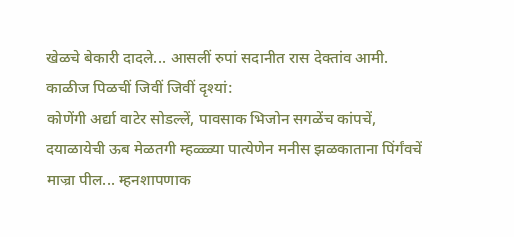खेळचे बेकारी दादले... आसलीं रुपां सदानीत रास देक्तांव आमी. काळीज पिळचीं जिवीं जिवीं दृश्यां:
कोणेंगी अर्द्या वाटेर सोडल्लें, पावसाक भिजोन सगळेंच कांपचें, दयाळायेची ऊब मेळतगी म्हळ्ळ्या पात्येणेन मनीस झळकाताना पिंर्गंवचें माज्रा पील... म्हनशापणाक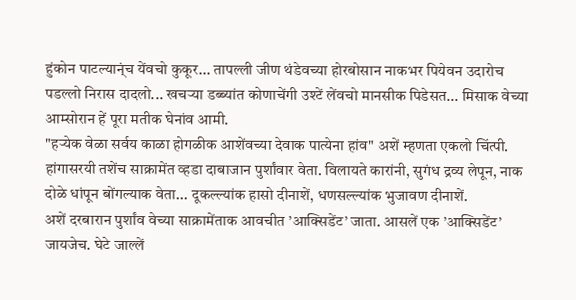हुंकोन पाटल्यान्ंच येंवचो कुकूर... तापल्ली जीण थंडेवच्या होरबोसान नाकभर पियेवन उदारोच पडल्लो निरास दादलो... खचऱ्या डब्ब्यांत कोणाचेंगी उश्टें लेंवचो मानसीक पिडेसत... मिसाक वेच्या आम्सोरान हें पूरा मतीक घेनांव आमी.
"हऱ्येक वेळा सर्वय काळा होगळीक आशेंवच्या देवाक पात्येना हांव" अशें म्हणता एकलो चिंत्पी. हांगासरयी तशेंच साक्रामेंत व्हडा दाबाजान पुर्शांवार वेता. विलायते कारांनी, सुगंध द्रव्य लेपून, नाक दोळे धांपून बोंगल्याक वेता... दूकल्ल्यांक हासो दीनाशें, धणसल्ल्यांक भुजावण दीनाशें.
अशें दरबारान पुर्शांव वेच्या साक्रामेंताक आवचीत ’आक्सिडेंट’ जाता. आसलें एक ’आक्सिडेंट’ जायजेच. घेटे जाल्लें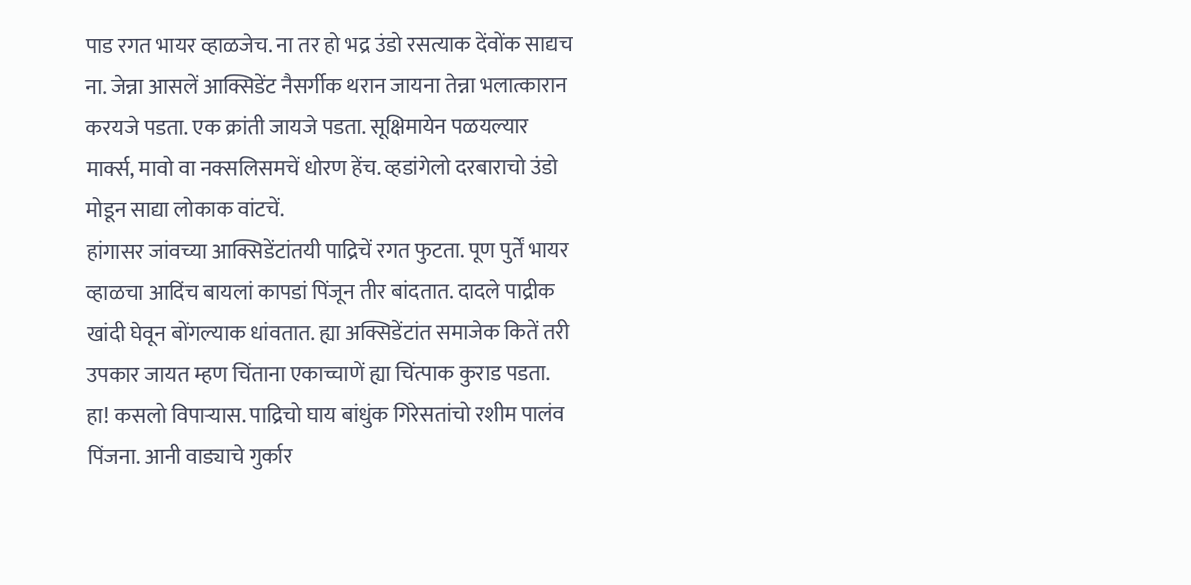पाड रगत भायर व्हाळजेच. ना तर हो भद्र उंडो रसत्याक देंवोंक साद्यच ना. जेन्ना आसलें आक्सिडेंट नैसर्गीक थरान जायना तेन्ना भलात्कारान करयजे पडता. एक क्रांती जायजे पडता. सूक्षिमायेन पळयल्यार मार्क्स, मावो वा नक्सलिसमचें धोरण हेंच. व्हडांगेलो दरबाराचो उंडो मोडून साद्या लोकाक वांटचें.
हांगासर जांवच्या आक्सिडेंटांतयी पाद्रिचें रगत फुटता. पूण पुर्तें भायर व्हाळचा आदिंच बायलां कापडां पिंजून तीर बांदतात. दादले पाद्रीक खांदी घेवून बोंगल्याक धांवतात. ह्या अक्सिडेंटांत समाजेक कितें तरी उपकार जायत म्हण चिंताना एकाच्चाणें ह्या चिंत्पाक कुराड पडता.
हा! कसलो विपाऱ्यास. पाद्रिचो घाय बांधुंक गिरेसतांचो रशीम पालंव पिंजना. आनी वाड्याचे गुर्कार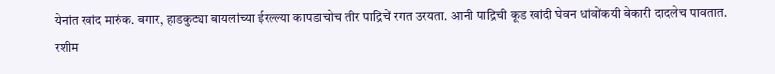येनांत खांद मारुंक. बगार, हाडकुट्या बायलांच्या ईरल्ल्या कापडाचोच तीर पाद्रिचें रगत उरयता. आनी पाद्रिची कूड खांदी घेवन धांवोंकयी बेकारी दादलेच पावतात. रशीम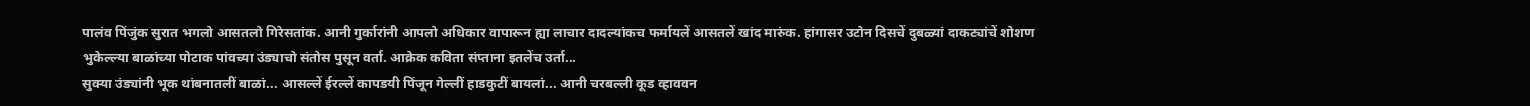पालंव पिंजुंक सुरात भगलो आसतलो गिरेसतांक. आनी गुर्कारांनी आपलो अधिकार वापारून ह्या लाचार दादल्यांकच फर्मायलें आसतलें खांद मारुंक. हांगासर उटोन दिसचें दुबळ्यां दाकट्यांचें शोशण भुकेल्ल्या बाळांच्या पोटाक पांवच्या उंड्याचो संतोस पुसून वर्ता. आक्रेक कविता संप्ताना इतलेंच उर्ता...
सुक्या उंड्यांनी भूक थांबनातलीं बाळां... आसल्लें ईरल्लें कापडयी पिंजून गेल्लीं हाडकुटीं बायलां... आनी चरबल्ली कूड व्हाववन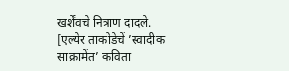खर्शेंवचे नित्राण दादले.
[एल्येर ताकोडेचें ’स्वादीक साक्रामेंत’ कविता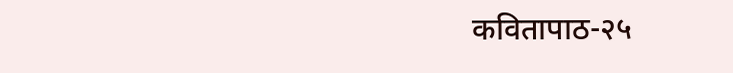कवितापाठ-२५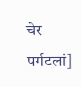चेर पर्गटलां]